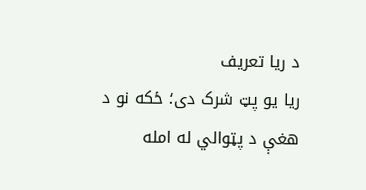د ریا تعریف
ریا یو پټ شرک دی؛ ځکه نو د هغې د پټوالي له امله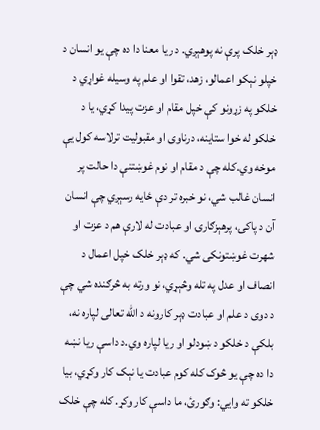ډېر خلک پرې نه پوهېږي. د ریا معنا دا ده چې یو انسان د خپلو نېکو اعمالو، زهد، تقوا او علم په وسیله غواړي د خلکو په زړونو کې خپل مقام او عزت پیدا کړي، یا د خلکو له خوا ستاینه، درناوی او مقبولیت ترلاسه کول یې موخه وي.کله چې د مقام او نوم غوښتنې دا حالت پر انسان غالب شي، نو خبره تر دې ځایه رسېږي چې انسان آن د پاکۍ، پرهېزګارۍ او عبادت له لارې هم د عزت او شهرت غوښتونکی شي. که ډېر خلک خپل اعمال د انصاف او عدل په تله وڅېړي، نو ورته به څرګنده شي چې د دوی د علم او عبادت ډېر کارونه د الله تعالی لپاره نه، بلکې د خلکو د ښودلو او ریا لپاره وي.د داسې ریا نښه دا ده چې یو څوک کله کوم عبادت یا نېک کار وکړي، بیا خلکو ته وایي: وګورئ، ما داسې کار وکړ. کله چې خلک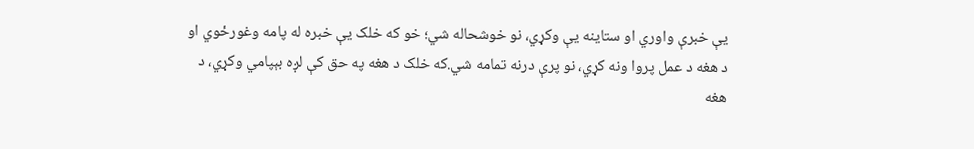یې خبرې واوري او ستاینه یې وکړي، نو خوشحاله شي؛ خو که خلک یې خبره له پامه وغورځوي او د هغه د عمل پروا ونه کړي، نو پرې درنه تمامه شي.که خلک د هغه په حق کې لږه بېپامي وکړي، د هغه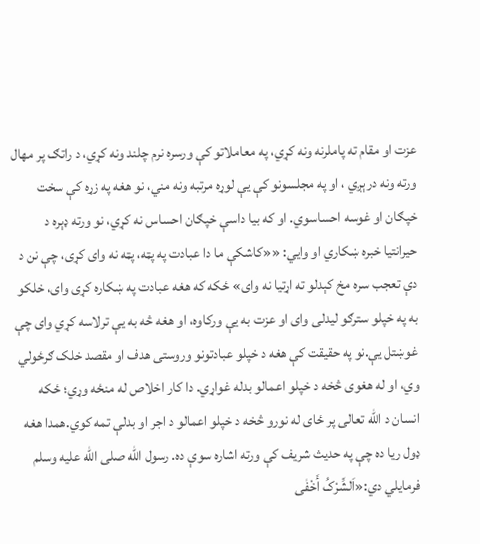عزت او مقام ته پاملرنه ونه کړي، په معاملاتو کې ورسره نرم چلند ونه کړي، د راتګ پر مهال ورته ونه درېږي ، او په مجلسونو کې یې لوړه مرتبه ونه مني، نو هغه په زړه کې سخت خپګان او غوسه احساسوي. او که بیا داسې خپګان احساس نه کړي، نو ورته ډېره د حیرانتیا خبره ښکاري او وايي: ««کاشکې ما دا عبادت په پټه، پټه نه وای کړی، چې نن د دې تعجب سره مخ کېدلو ته اړتیا نه وای» ځکه که هغه عبادت په ښکاره کړی وای، خلکو به په خپلو سترګو لیدلی وای او عزت به یې ورکاوه، او هغه څه به یې ترلاسه کړي وای چې غوښتل یې.نو په حقیقت کې هغه د خپلو عبادتونو وروستی هدف او مقصد خلک ګرځولي وي، او له هغوی څخه د خپلو اعمالو بدله غواړي. دا کار اخلاص له منځه وړي؛ ځکه انسان د الله تعالی پر ځای له نورو څخه د خپلو اعمالو د اجر او بدلې تمه کوي.همدا هغه ډول ریا ده چې په حدیث شریف کې ورته اشاره سوې ده. رسول الله صلی الله علیه وسلم فرمایلي دي:«اَلشِّرْکُ أَخْفٰی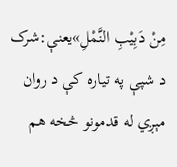مِنْ دَبِیْبِ النَّمْلِ»یعنې:شرک د شپې په تیاره کې د روان مېږي له قدمونو څخه هم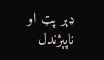ډېر پټ او ناپېژندل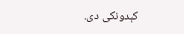کېدونکی دی.